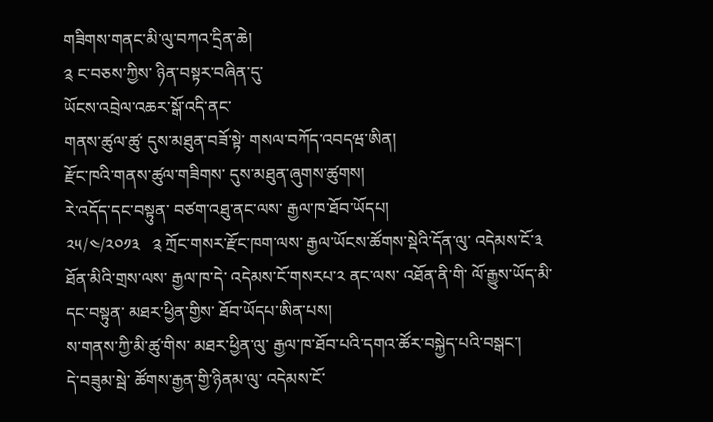གཟིགས་གནང་མི་ལུ་བཀའ་དྲིན་ཆེ།
༉ ང་བཅས་ཀྱིས་ ཉིན་བསྟར་བཞིན་དུ་
ཡོངས་འབྲེལ་འཆར་སྒོ་འདི་ནང་
གནས་ཚུལ་ཚུ་ དུས་མཐུན་བཟོ་སྟེ་ གསལ་བཀོད་འབདཝ་ཨིན།
རྫོང་ཁའི་གནས་ཚུལ་གཟིགས་ དུས་མཐུན་ཞུགས་ཚུགས།
རེ་འདོད་དང་བསྟུན་ བཙག་འཐུ་ནང་ལས་ རྒྱལ་ཁ་ཐོབ་ཡོདཔ།
༢༥/༤/༢༠༡༣   ༉ ཀྲོང་གསར་རྫོང་ཁག་ལས་ རྒྱལ་ཡོངས་ཚོགས་སྡེའི་དོན་ལུ་ འདེམས་ངོ་༣ ཐོན་མིའི་གྲས་ལས་ རྒྱལ་ཁ་དེ་ འདེམས་ངོ་གསརཔ་༢ ནང་ལས་ འཐོན་ནི་གི་ ལོ་རྒྱུས་ཡོད་མི་དང་བསྟུན་ མཐར་ཕྱིན་གྱིས་ ཐོབ་ཡོདཔ་ཨིན་པས།
ས་གནས་ཀྱི་མི་ཚུ་གིས་ མཐར་ཕྱིན་ལུ་ རྒྱལ་ཁ་ཐོབ་པའི་དགའ་ཚོར་བསྐྱེད་པའི་བསྒང་།
དེ་བཟུམ་སྦེ་ ཚོགས་རྒྱན་གྱི་ཉིནམ་ལུ་ འདེམས་ངོ་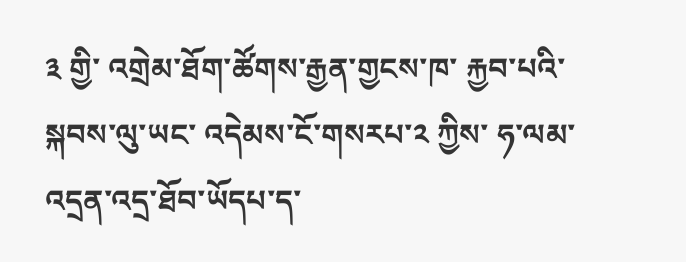༣ གྱི་ འགྲེམ་ཐོག་ཚོགས་རྒྱན་གྱངས་ཁ་ རྐྱབ་པའི་སྐབས་ལུ་ཡང་ འདེམས་ངོ་གསརཔ་༢ ཀྱིས་ ཧ་ལམ་ འདྲན་འདྲ་ཐོབ་ཡོདཔ་ད་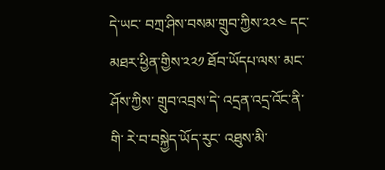དེ་ཡང་ བཀྲ་ཤིས་བསམ་གྲུབ་ཀྱིས་༢༢༤ དང་ མཐར་ཕྱིན་གྱིས་༢༢༡ ཐོབ་ཡོདཔ་ལས་ མང་ཤོས་ཀྱིས་ གྲུབ་འབྲས་དེ་ འདྲན་འདྲ་འོང་ནི་གི་ རེ་བ་བསྐྱེད་ཡོད་རུང་ འཐུས་མི་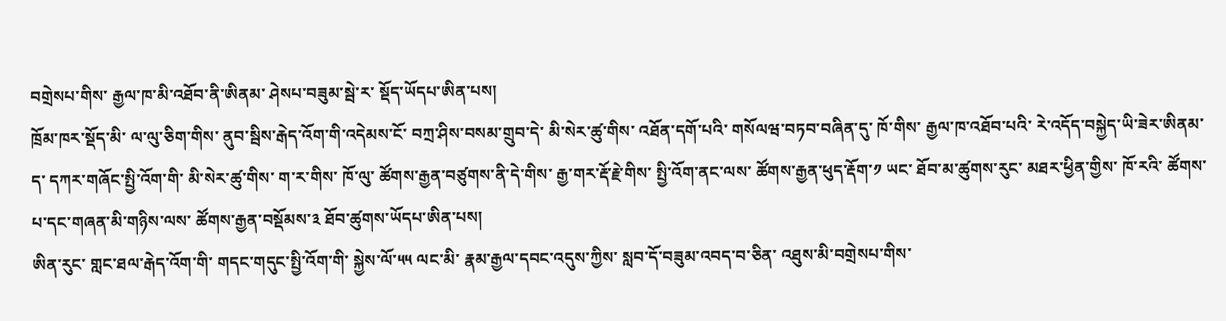བགྲེསཔ་གིས་ རྒྱལ་ཁ་མི་འཐོབ་ནི་ཨིནམ་ ཤེསཔ་བཟུམ་སྦེ་ར་ སྡོད་ཡོདཔ་ཨིན་པས།
ཁྲོམ་ཁར་སྡོད་མི་ ལ་ལུ་ཅིག་གིས་ ནུབ་སྦིས་རྒེད་འོག་གི་འདེམས་ངོ་ བཀྲ་ཤིས་བསམ་གྲུབ་དེ་ མི་སེར་ཚུ་གིས་ འཐོན་དགོ་པའི་ གསོལཝ་བཏབ་བཞིན་དུ་ ཁོ་གིས་ རྒྱལ་ཁ་འཐོབ་པའི་ རེ་འདོད་བསྐྱེད་ཡི་ཟེར་ཨིནམ་ད་ དཀར་གཞོང་སྤྱི་འོག་གི་ མི་སེར་ཚུ་གིས་ ག་ར་གིས་ ཁོ་ལུ་ ཚོགས་རྒྱན་བཙུགས་ནི་དེ་གིས་ རྒྱ་གར་རྡོ་རྗེ་གིས་ སྤྱི་འོག་ནང་ལས་ ཚོགས་རྒྱན་ཕུད་རྡོག་༡ ཡང་ ཐོབ་མ་ཚུགས་རུང་ མཐར་ཕྱིན་གྱིས་ ཁོ་རའི་ ཚོགས་པ་དང་གཞན་མི་གཉིས་ལས་ ཚོགས་རྒྱན་བསྡོམས་༣ ཐོབ་ཚུགས་ཡོདཔ་ཨིན་པས།
ཨིན་རུང་ གླང་ཐལ་རྒེད་འོག་གི་ གདང་གདུང་སྤྱི་འོག་གི་ སྐྱེས་ལོ་༥༥ ལང་མི་ རྣམ་རྒྱལ་དབང་འདུས་ཀྱིས་ སླབ་དོ་བཟུམ་འབད་བ་ཅིན་ འཐུས་མི་བགྲེསཔ་གིས་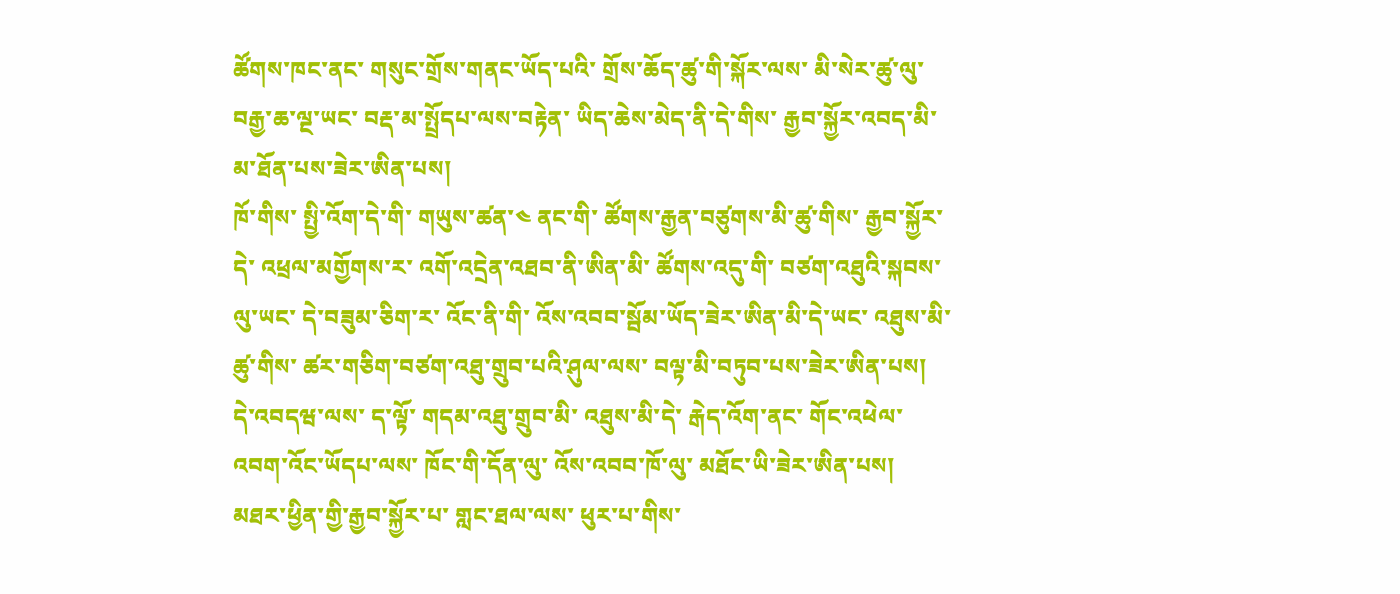ཚོགས་ཁང་ནང་ གསུང་གྲོས་གནང་ཡོད་པའི་ གྲོས་ཆོད་ཚུ་གི་སྐོར་ལས་ མི་སེར་ཚུ་ལུ་ བརྒྱ་ཆ་ལྔ་ཡང་ བརྡ་མ་སྤྲོདཔ་ལས་བརྟེན་ ཡིད་ཆེས་མེད་ནི་དེ་གིས་ རྒྱབ་སྐྱོར་འབད་མི་ མ་ཐོན་པས་ཟེར་ཨིན་པས།
ཁོ་གིས་ སྤྱི་འོག་དེ་གི་ གཡུས་ཚན་༤ ནང་གི་ ཚོགས་རྒྱན་བཙུགས་མི་ཚུ་གིས་ རྒྱབ་སྐྱོར་དེ་ འཕྲལ་མགྱོགས་ར་ འགོ་འདྲེན་འཐབ་ནི་ཨིན་མི་ ཚོགས་འདུ་གི་ བཙག་འཐུའི་སྐབས་ལུ་ཡང་ དེ་བཟུམ་ཅིག་ར་ འོང་ནི་གི་ འོས་འབབ་སྦོམ་ཡོད་ཟེར་ཨིན་མི་དེ་ཡང་ འཐུས་མི་ཚུ་གིས་ ཚར་གཅིག་བཙག་འཐུ་གྲུབ་པའི་ཤུལ་ལས་ བལྟ་མི་བཏུབ་པས་ཟེར་ཨིན་པས།
དེ་འབདཝ་ལས་ ད་ལྟོ་ གདམ་འཐུ་གྲུབ་མི་ འཐུས་མི་དེ་ རྒེད་འོག་ནང་ གོང་འཕེལ་འབག་འོང་ཡོདཔ་ལས་ ཁོང་གི་དོན་ལུ་ འོས་འབབ་ཁོ་ལུ་ མཐོང་ཡི་ཟེར་ཨིན་པས།
མཐར་ཕྱིན་གྱི་རྒྱབ་སྐྱོར་པ་ གླང་ཐལ་ལས་ ཕུར་པ་གིས་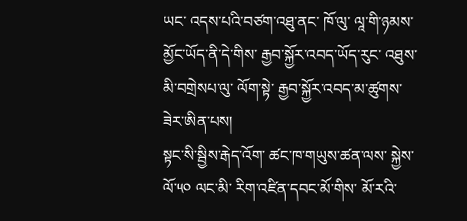ཡང་ འདས་པའི་བཙག་འཐུ་ནང་ ཁོ་ལུ་ ལཱ་གི་ཉམས་མྱོང་ཡོད་ནི་དེ་གིས་ རྒྱབ་སྐྱོར་འབད་ཡོད་རུང་ འཐུས་མི་བགྲེསཔ་ལུ་ ལོག་སྟེ་ རྒྱབ་སྐྱོར་འབད་མ་ཚུགས་ཟེར་ཨིན་པས།
སྟང་སི་སྦྱིས་རྒེད་འོག་ ཚང་ཁ་གཡུས་ཚན་ལས་ སྐྱེས་ལོ་༥༠ ལང་མི་ རིག་འཛིན་དབང་མོ་གིས་ མོ་རའི་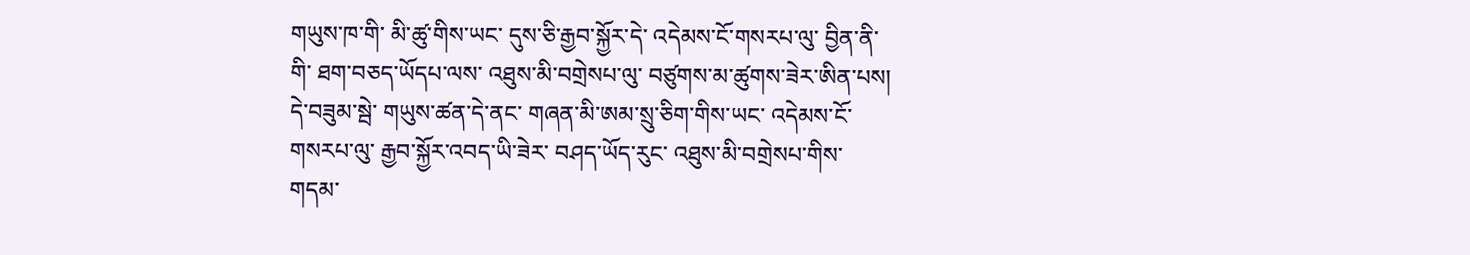གཡུས་ཁ་གི་ མི་ཚུ་གིས་ཡང་ དུས་ཅི་རྒྱབ་སྐྱོར་དེ་ འདེམས་ངོ་གསརཔ་ལུ་ བྱིན་ནི་གི་ ཐག་བཅད་ཡོདཔ་ལས་ འཐུས་མི་བགྲེསཔ་ལུ་ བཙུགས་མ་ཚུགས་ཟེར་ཨིན་པས།
དེ་བཟུམ་སྦེ་ གཡུས་ཚན་དེ་ནང་ གཞན་མི་ཨམ་སྲུ་ཅིག་གིས་ཡང་ འདེམས་ངོ་གསརཔ་ལུ་ རྒྱབ་སྐྱོར་འབད་ཡི་ཟེར་ བཤད་ཡོད་རུང་ འཐུས་མི་བགྲེསཔ་གིས་ གདམ་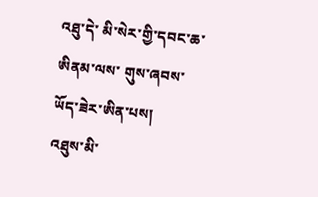འཐུ་དེ་ མི་སེར་གྱི་དབང་ཆ་ཨིནམ་ལས་ གུས་ཞབས་ཡོད་ཟེར་ཨིན་པས།
འཐུས་མི་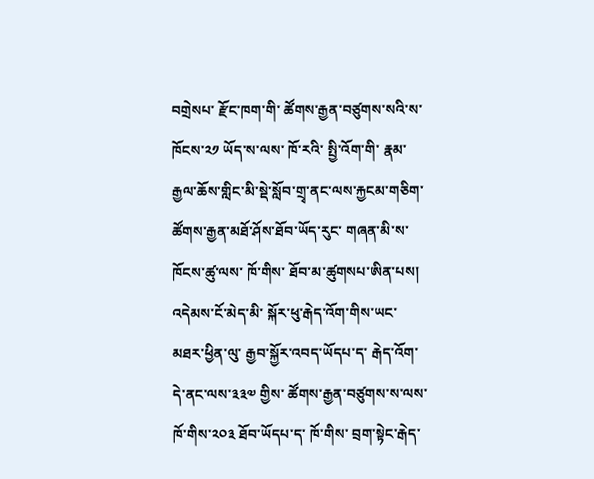བགྲེསཔ་ རྫོང་ཁག་གི་ ཚོགས་རྒྱན་བཙུགས་སའི་ས་ཁོངས་༢༡ ཡོད་ས་ལས་ ཁོ་རའི་ སྤྱི་འོག་གི་ རྣམ་རྒྱལ་ཆོས་གླིང་མི་སྡེ་སློབ་གྲྭ་ནང་ལས་རྐྱངམ་གཅིག་ ཚོགས་རྒྱན་མཐོ་ཤོས་ཐོབ་ཡོད་རུང་ གཞན་མི་ས་ཁོངས་ཚུ་ལས་ ཁོ་གིས་ ཐོབ་མ་ཚུགསཔ་ཨིན་པས།
འདེམས་ངོ་མེད་མི་ སྐོར་ཕུ་རྒེད་འོག་གིས་ཡང་ མཐར་ཕྱིན་ལུ་ རྒྱབ་སྐྱོར་འབད་ཡོདཔ་ད་ རྒེད་འོག་དེ་ནང་ལས་༣༣༧ གྱིས་ ཚོགས་རྒྱན་བཙུགས་ས་ལས་ ཁོ་གིས་༢༠༣ ཐོབ་ཡོདཔ་ད་ ཁོ་གིས་ བྲག་སྟེང་རྒེད་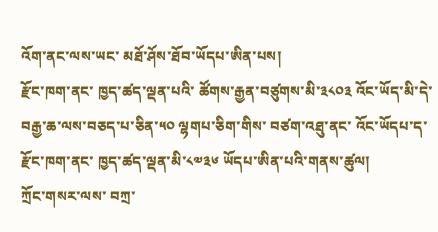འོག་ནང་ལས་ཡང་ མཐོ་ཤོས་ཐོབ་ཡོདཔ་ཨིན་པས།
རྫོང་ཁག་ནང་ ཁྱད་ཚད་ལྡན་པའི་ ཚོགས་རྒྱན་བཙུགས་མི་༣༨༠༣ འོང་ཡོད་མི་དེ་ བརྒྱ་ཆ་ལས་བཅད་པ་ཅིན་༥༠ ལྷགཔ་ཅིག་གིས་ བཙག་འཐུ་ནང་ འོང་ཡོདཔ་ད་ རྫོང་ཁག་ནང་ ཁྱད་ཚད་ལྡན་མི་༨༧༣༦ ཡོདཔ་ཨིན་པའི་གནས་ཚུལ།
ཀྲོང་གསར་ལས་ བཀྲ་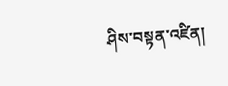ཤིས་བསྟན་འཛིན།